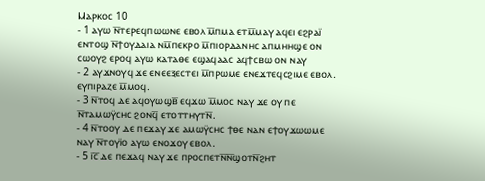Ⲙⲁⲣⲕⲟⲥ 10
- 1 ⲁⲩⲱ ⲛ̅ⲧⲉⲣⲉϥⲡⲱⲱⲛⲉ ⲉⲃⲟⲗ ⲙ̅ⲡⲙⲁ ⲉⲧⲙ̅ⲙⲁⲩ ⲁϥⲉⲓ ⲉϩⲣⲁⲓ̈ ⲉⲛⲧⲟϣ ⲛ̅ϯⲟⲩⲇⲁⲓⲁ ⲛⲙ̅ⲡⲉⲕⲣⲟ ⲙ̅ⲡⲓⲟⲣⲇⲁⲛⲏⲥ ⲁⲡⲙⲏⲏϣⲉ ⲟⲛ ⲥⲱⲟⲩϩ ⲉⲣⲟϥ ⲁⲩⲱ ⲕⲁⲧⲁⲑⲉ ⲉϣⲁϥⲁⲁⲥ ⲁϥϯⲥⲃⲱ ⲟⲛ ⲛⲁⲩ
- 2 ⲁⲩϫⲛⲟⲩϥ ϫⲉ ⲉⲛⲉⲉⲝⲉⲥⲧⲉⲓ ⲙ̅ⲡⲣⲱⲙⲉ ⲉⲛⲉϫⲧⲉϥⲥϩⲓⲙⲉ ⲉⲃⲟⲗ. ⲉⲩⲡⲓⲣⲁⲍⲉ ⲙ̅ⲙⲟϥ.
- 3 ⲛ̅ⲧⲟϥ ⲇⲉ ⲁϥⲟⲩⲱϣⲃ̅ ⲉϥϫⲱ ⲙ̅ⲙⲟⲥ ⲛⲁⲩ ϫⲉ ⲟⲩ ⲡⲉ ⲛ̅ⲧⲁⲙⲱⲩ̈ⲥⲏⲥ ϩⲟⲛϥ̅ ⲉⲧⲟⲧⲧⲏⲩⲧⲛ̅.
- 4 ⲛ̅ⲧⲟⲟⲩ ⲇⲉ ⲡⲉϫⲁⲩ ϫⲉ ⲁⲙⲱⲩ̈ⲥⲏⲥ ϯⲑⲉ ⲛⲁⲛ ⲉϯⲟⲩϫⲱⲱⲙⲉ ⲛⲁⲩ ⲛ̅ⲧⲟⲩⲓ̈ⲟ ⲁⲩⲱ ⲉⲛⲟϫⲟⲩ ⲉⲃⲟⲗ.
- 5 ⲓ̅ⲥ̅ ⲇⲉ ⲡⲉϫⲁϥ ⲛⲁⲩ ϫⲉ ⲡⲣⲟⲥⲡⲉⲧⲛ̅ⲛ̅ϣⲟⲧⲛ̅ϩⲏⲧ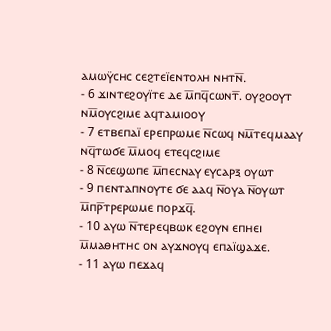ⲁⲙⲱⲩ̈ⲥⲏⲥ ⲥⲉϩⲧⲉⲓ̈ⲉⲛⲧⲟⲗⲏ ⲛⲏⲧⲛ̅.
- 6 ϫⲓⲛⲧⲉϩⲟⲩⲓ̈ⲧⲉ ⲇⲉ ⲙ̅ⲡϥ̅ⲥⲱⲛⲧ̅. ⲟⲩϩⲟⲟⲩⲧ ⲛⲙ̅ⲟⲩⲥϩⲓⲙⲉ ⲁϥⲧⲁⲙⲓⲟⲟⲩ
- 7 ⲉⲧⲃⲉⲡⲁⲓ̈ ⲉⲣⲉⲡⲣⲱⲙⲉ ⲛ̅ⲥⲱϥ ⲛⲙ̅ⲧⲉϥⲙⲁⲁⲩ ⲛϥ̅ⲧⲱϭⲉ ⲙ̅ⲙⲟϥ ⲉⲧⲉϥⲥϩⲓⲙⲉ
- 8 ⲛ̅ⲥⲉϣⲱⲡⲉ ⲙ̅ⲡⲉⲥⲛⲁⲩ ⲉⲩⲥⲁⲣⲝ ⲟⲩⲱⲧ
- 9 ⲡⲉⲛⲧⲁⲡⲛⲟⲩⲧⲉ ϭⲉ ⲁⲁϥ ⲛ̅ⲟⲩⲁ ⲛ̅ⲟⲩⲱⲧ ⲙ̅ⲡⲣ̅ⲧⲣⲉⲣⲱⲙⲉ ⲡⲟⲣϫϥ̅.
- 10 ⲁⲩⲱ ⲛ̅ⲧⲉⲣⲉϥⲃⲱⲕ ⲉϩⲟⲩⲛ ⲉⲡⲏⲉⲓ ⲙ̅ⲙⲁⲑⲏⲧⲏⲥ ⲟⲛ ⲁⲩϫⲛⲟⲩϥ ⲉⲡⲁⲓ̈ϣⲁϫⲉ.
- 11 ⲁⲩⲱ ⲡⲉϫⲁϥ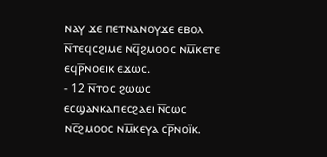ⲛⲁⲩ ϫⲉ ⲡⲉⲧⲛⲁⲛⲟⲩϫⲉ ⲉⲃⲟⲗ ⲛ̅ⲧⲉϥⲥϩⲓⲙⲉ ⲛϥ̅ϩⲙⲟⲟⲥ ⲛⲙ̅ⲕⲉⲧⲉ ⲉϥⲣ̅ⲛⲟⲉⲓⲕ ⲉϫⲱⲥ.
- 12 ⲛ̅ⲧⲟⲥ ϩⲱⲱⲥ ⲉⲥϣⲁⲛⲕⲁⲡⲉⲥϩⲁⲉⲓ ⲛ̅ⲥⲱⲥ ⲛⲥ̅ϩⲙⲟⲟⲥ ⲛⲙ̅ⲕⲉⲩⲁ ⲥⲣ̅ⲛⲟⲓ̈ⲕ.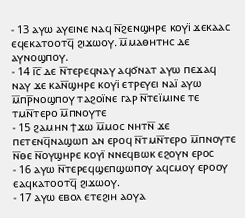- 13 ⲁⲩⲱ ⲁⲩⲉⲓⲛⲉ ⲛⲁϥ ⲛ̅ϩⲉⲛϣⲏⲣⲉ ⲕⲟⲩⲓ̈ ϫⲉⲕⲁⲁⲥ ⲉϥⲉⲕⲁⲧⲟⲟⲧϥ̅ ϩⲓϫⲱⲟⲩ. ⲙ̅ⲙⲁⲑⲏⲧⲏⲥ ⲇⲉ ⲁⲩⲛⲟϣⲡⲟⲩ.
- 14 ⲓ̅ⲥ̅ ⲇⲉ ⲛ̅ⲧⲉⲣⲉϥⲛⲁⲩ ⲁϥϭⲛⲁⲧ ⲁⲩⲱ ⲡⲉϫⲁϥ ⲛⲁⲩ ϫⲉ ⲕⲁⲛ̅ϣⲏⲣⲉ ⲕⲟⲩⲓ̈ ⲉⲧⲣⲉⲩⲉⲓ ⲛⲁⲓ̈ ⲁⲩⲱ ⲙ̅ⲡⲣ̅ⲛⲟϣⲡⲟⲩ ⲧⲁϩⲟⲓ̈ⲛⲉ ⲅⲁⲣ ⲛ̅ⲧⲉⲓ̈ⲙⲓⲛⲉ ⲧⲉ ⲧⲙⲛ̅ⲧⲉⲣⲟ ⲙ̅ⲡⲛⲟⲩⲧⲉ
- 15 ϩⲁⲙⲏⲛ ϯϫⲱ ⲙ̅ⲙⲟⲥ ⲛⲏⲧⲛ̅ ϫⲉ ⲡⲉⲧⲉⲛϥ̅ⲛⲁϣⲱⲡ ⲁⲛ ⲉⲣⲟϥ ⲛ̅ⲧⲙⲛ̅ⲧⲉⲣⲟ ⲙ̅ⲡⲛⲟⲩⲧⲉ ⲛ̅ⲑⲉ ⲛ̅ⲟⲩϣⲏⲣⲉ ⲕⲟⲩⲓ̈ ⲛⲛⲉϥⲃⲱⲕ ⲉϩⲟⲩⲛ ⲉⲣⲟⲥ
- 16 ⲁⲩⲱ ⲛ̅ⲧⲉⲣⲉϥϣⲉⲡϣⲱⲡⲟⲩ ⲁϥⲥⲙⲟⲩ ⲉⲣⲟⲟⲩ ⲉⲁϥⲕⲁⲧⲟⲟⲧϥ̅ ϩⲓϫⲱⲟⲩ.
- 17 ⲁⲩⲱ ⲉⲃⲟⲗ ⲉⲧⲉϩⲓⲏ ⲁⲟⲩⲁ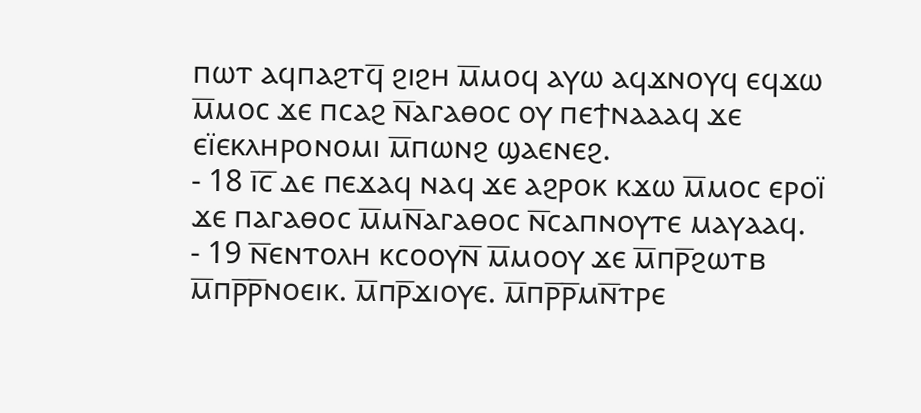ⲡⲱⲧ ⲁϥⲡⲁϩⲧϥ̅ ϩⲓϩⲏ ⲙ̅ⲙⲟϥ ⲁⲩⲱ ⲁϥϫⲛⲟⲩϥ ⲉϥϫⲱ ⲙ̅ⲙⲟⲥ ϫⲉ ⲡⲥⲁϩ ⲛ̅ⲁⲅⲁⲑⲟⲥ ⲟⲩ ⲡⲉϯⲛⲁⲁⲁϥ ϫⲉ ⲉⲓ̈ⲉⲕⲗⲏⲣⲟⲛⲟⲙⲓ ⲙ̅ⲡⲱⲛϩ ϣⲁⲉⲛⲉϩ.
- 18 ⲓ̅ⲥ̅ ⲇⲉ ⲡⲉϫⲁϥ ⲛⲁϥ ϫⲉ ⲁϩⲣⲟⲕ ⲕϫⲱ ⲙ̅ⲙⲟⲥ ⲉⲣⲟⲓ̈ ϫⲉ ⲡⲁⲅⲁⲑⲟⲥ ⲙ̅ⲙⲛ̅ⲁⲅⲁⲑⲟⲥ ⲛ̅ⲥⲁⲡⲛⲟⲩⲧⲉ ⲙⲁⲩⲁⲁϥ.
- 19 ⲛ̅ⲉⲛⲧⲟⲗⲏ ⲕⲥⲟⲟⲩⲛ̅ ⲙ̅ⲙⲟⲟⲩ ϫⲉ ⲙ̅ⲡⲣ̅ϩⲱⲧⲃ ⲙ̅ⲡⲣ̅ⲣ̅ⲛⲟⲉⲓⲕ. ⲙ̅ⲡⲣ̅ϫⲓⲟⲩⲉ. ⲙ̅ⲡⲣ̅ⲣ̅ⲙⲛ̅ⲧⲣⲉ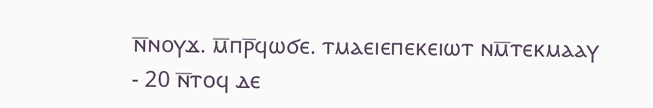ⲛ̅ⲛⲟⲩϫ. ⲙ̅ⲡⲣ̅ϥⲱϭⲉ. ⲧⲙⲁⲉⲓⲉⲡⲉⲕⲉⲓⲱⲧ ⲛⲙ̅ⲧⲉⲕⲙⲁⲁⲩ
- 20 ⲛ̅ⲧⲟϥ ⲇⲉ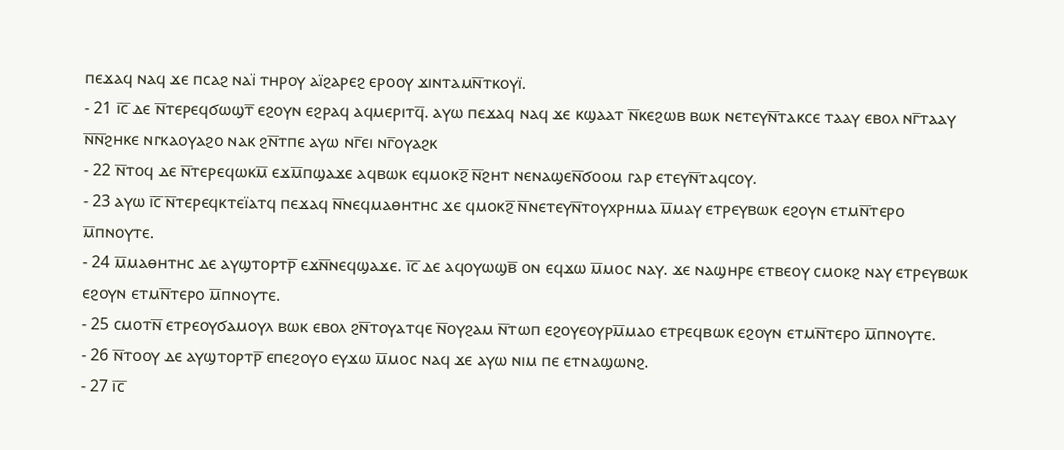ⲡⲉϫⲁϥ ⲛⲁϥ ϫⲉ ⲡⲥⲁϩ ⲛⲁⲓ̈ ⲧⲏⲣⲟⲩ ⲁⲓ̈ϩⲁⲣⲉϩ ⲉⲣⲟⲟⲩ ϫⲓⲛⲧⲁⲙⲛ̅ⲧⲕⲟⲩⲓ̈.
- 21 ⲓ̅ⲥ̅ ⲇⲉ ⲛ̅ⲧⲉⲣⲉϥϭⲱϣⲧ̅ ⲉϩⲟⲩⲛ ⲉϩⲣⲁϥ ⲁϥⲙⲉⲣⲓⲧϥ̅. ⲁⲩⲱ ⲡⲉϫⲁϥ ⲛⲁϥ ϫⲉ ⲕϣⲁⲁⲧ ⲛ̅ⲕⲉϩⲱⲃ ⲃⲱⲕ ⲛⲉⲧⲉⲩⲛ̅ⲧⲁⲕⲥⲉ ⲧⲁⲁⲩ ⲉⲃⲟⲗ ⲛⲅ̅ⲧⲁⲁⲩ ⲛ̅ⲛ̅ϩⲏⲕⲉ ⲛⲅⲕⲁⲟⲩⲁϩⲟ ⲛⲁⲕ ϩⲛ̅ⲧⲡⲉ ⲁⲩⲱ ⲛⲅ̅ⲉⲓ ⲛⲅ̅ⲟⲩⲁϩⲕ
- 22 ⲛ̅ⲧⲟϥ ⲇⲉ ⲛ̅ⲧⲉⲣⲉϥⲱⲕⲙ̅ ⲉϫⲙ̅ⲡϣⲁϫⲉ ⲁϥⲃⲱⲕ ⲉϥⲙⲟⲕϩ̅ ⲛ̅ϩⲏⲧ ⲛⲉⲛⲁϣⲉⲛ̅ϭⲟⲟⲙ ⲅⲁⲣ ⲉⲧⲉⲩⲛ̅ⲧⲁϥⲥⲟⲩ.
- 23 ⲁⲩⲱ ⲓ̅ⲥ̅ ⲛ̅ⲧⲉⲣⲉϥⲕⲧⲉⲓ̈ⲁⲧϥ ⲡⲉϫⲁϥ ⲛ̅ⲛⲉϥⲙⲁⲑⲏⲧⲏⲥ ϫⲉ ϥⲙⲟⲕϩ̅ ⲛ̅ⲛⲉⲧⲉⲩⲛ̅ⲧⲟⲩⲭⲣⲏⲙⲁ ⲙ̅ⲙⲁⲩ ⲉⲧⲣⲉⲩⲃⲱⲕ ⲉϩⲟⲩⲛ ⲉⲧⲙⲛ̅ⲧⲉⲣⲟ ⲙ̅ⲡⲛⲟⲩⲧⲉ.
- 24 ⲙ̅ⲙⲁⲑⲏⲧⲏⲥ ⲇⲉ ⲁⲩϣⲧⲟⲣⲧⲣ̅ ⲉϫⲛ̅ⲛⲉϥϣⲁϫⲉ. ⲓ̅ⲥ̅ ⲇⲉ ⲁϥⲟⲩⲱϣⲃ̅ ⲟⲛ ⲉϥϫⲱ ⲙ̅ⲙⲟⲥ ⲛⲁⲩ. ϫⲉ ⲛⲁϣⲏⲣⲉ ⲉⲧⲃⲉⲟⲩ ⲥⲙⲟⲕϩ ⲛⲁⲩ ⲉⲧⲣⲉⲩⲃⲱⲕ ⲉϩⲟⲩⲛ ⲉⲧⲙⲛ̅ⲧⲉⲣⲟ ⲙ̅ⲡⲛⲟⲩⲧⲉ.
- 25 ⲥⲙⲟⲧⲛ̅ ⲉⲧⲣⲉⲟⲩϭⲁⲙⲟⲩⲗ ⲃⲱⲕ ⲉⲃⲟⲗ ϩⲛ̅ⲧⲟⲩⲁⲧϥⲉ ⲛ̅ⲟⲩϩⲁⲙ ⲛ̅ⲧⲱⲡ ⲉϩⲟⲩⲉⲟⲩⲣⲙ̅ⲙⲁⲟ ⲉⲧⲣⲉϥⲃⲱⲕ ⲉϩⲟⲩⲛ ⲉⲧⲙⲛ̅ⲧⲉⲣⲟ ⲙ̅ⲡⲛⲟⲩⲧⲉ.
- 26 ⲛ̅ⲧⲟⲟⲩ ⲇⲉ ⲁⲩϣⲧⲟⲣⲧⲣ̅ ⲉⲡⲉϩⲟⲩⲟ ⲉⲩϫⲱ ⲙ̅ⲙⲟⲥ ⲛⲁϥ ϫⲉ ⲁⲩⲱ ⲛⲓⲙ ⲡⲉ ⲉⲧⲛⲁϣⲱⲛϩ.
- 27 ⲓ̅ⲥ̅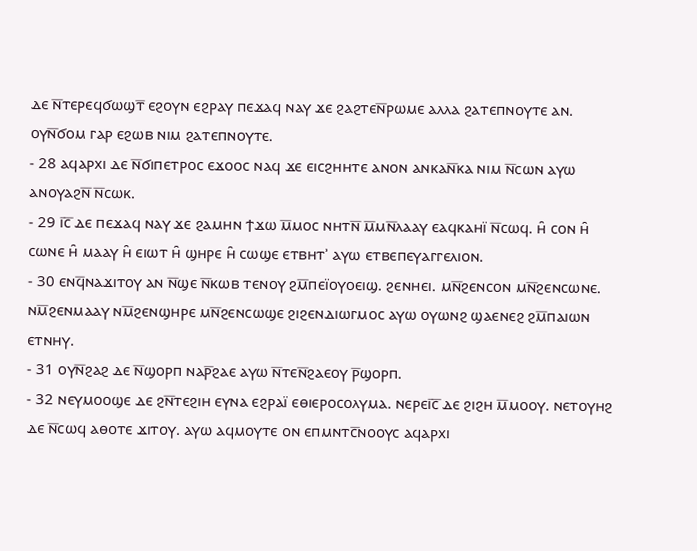ⲇⲉ ⲛ̅ⲧⲉⲣⲉϥϭⲱϣⲧ̅ ⲉϩⲟⲩⲛ ⲉϩⲣⲁⲩ ⲡⲉϫⲁϥ ⲛⲁⲩ ϫⲉ ϩⲁϩⲧⲉⲛ̅ⲣⲱⲙⲉ ⲁⲗⲗⲁ ϩⲁⲧⲉⲡⲛⲟⲩⲧⲉ ⲁⲛ. ⲟⲩⲛ̅ϭⲟⲙ ⲅⲁⲣ ⲉϩⲱⲃ ⲛⲓⲙ ϩⲁⲧⲉⲡⲛⲟⲩⲧⲉ.
- 28 ⲁϥⲁⲣⲭⲓ ⲇⲉ ⲛ̅ϭⲓⲡⲉⲧⲣⲟⲥ ⲉϫⲟⲟⲥ ⲛⲁϥ ϫⲉ ⲉⲓⲥϩⲏⲏⲧⲉ ⲁⲛⲟⲛ ⲁⲛⲕⲁⲛ̅ⲕⲁ ⲛⲓⲙ ⲛ̅ⲥⲱⲛ ⲁⲩⲱ ⲁⲛⲟⲩⲁϩⲛ̅ ⲛ̅ⲥⲱⲕ.
- 29 ⲓ̅ⲥ̅ ⲇⲉ ⲡⲉϫⲁϥ ⲛⲁⲩ ϫⲉ ϩⲁⲙⲏⲛ ϯϫⲱ ⲙ̅ⲙⲟⲥ ⲛⲏⲧⲛ̅ ⲙ̅ⲙⲛ̅ⲗⲁⲁⲩ ⲉⲁϥⲕⲁⲏⲓ̈ ⲛ̅ⲥⲱϥ. ⲏ̑ ⲥⲟⲛ ⲏ̑ ⲥⲱⲛⲉ ⲏ̑ ⲙⲁⲁⲩ ⲏ̑ ⲉⲓⲱⲧ ⲏ̑ ϣⲏⲣⲉ ⲏ̑ ⲥⲱϣⲉ ⲉⲧⲃⲏⲧʾ ⲁⲩⲱ ⲉⲧⲃⲉⲡⲉⲩⲁⲅⲅⲉⲗⲓⲟⲛ.
- 30 ⲉⲛϥ̅ⲛⲁϫⲓⲧⲟⲩ ⲁⲛ ⲛ̅ϣⲉ ⲛ̅ⲕⲱⲃ ⲧⲉⲛⲟⲩ ϩⲙ̅ⲡⲉⲓ̈ⲟⲩⲟⲉⲓϣ. ϩⲉⲛⲏⲉⲓ. ⲙⲛ̅ϩⲉⲛⲥⲟⲛ ⲙⲛ̅ϩⲉⲛⲥⲱⲛⲉ. ⲛⲙ̅ϩⲉⲛⲙⲁⲁⲩ ⲛⲙ̅ϩⲉⲛϣⲏⲣⲉ ⲙⲛ̅ϩⲉⲛⲥⲱϣⲉ ϩⲓϩⲉⲛⲇⲓⲱⲅⲙⲟⲥ ⲁⲩⲱ ⲟⲩⲱⲛϩ ϣⲁⲉⲛⲉϩ ϩⲙ̅ⲡⲁⲓⲱⲛ ⲉⲧⲛⲏⲩ.
- 31 ⲟⲩⲛ̅ϩⲁϩ ⲇⲉ ⲛ̅ϣⲟⲣⲡ ⲛⲁⲣ̅ϩⲁⲉ ⲁⲩⲱ ⲛ̅ⲧⲉⲛ̅ϩⲁⲉⲟⲩ ⲣ̅ϣⲟⲣⲡ.
- 32 ⲛⲉⲩⲙⲟⲟϣⲉ ⲇⲉ ϩⲛ̅ⲧⲉϩⲓⲏ ⲉⲩⲛⲁ ⲉϩⲣⲁⲓ̈ ⲉⲑⲓⲉⲣⲟⲥⲟⲗⲩⲙⲁ. ⲛⲉⲣⲉⲓ̅ⲥ̅ ⲇⲉ ϩⲓϩⲏ ⲙ̅ⲙⲟⲟⲩ. ⲛⲉⲧⲟⲩⲏϩ ⲇⲉ ⲛ̅ⲥⲱϥ ⲁⲑⲟⲧⲉ ϫⲓⲧⲟⲩ. ⲁⲩⲱ ⲁϥⲙⲟⲩⲧⲉ ⲟⲛ ⲉⲡⲙⲛⲧⲥ̅ⲛⲟⲟⲩⲥ ⲁϥⲁⲣⲭⲓ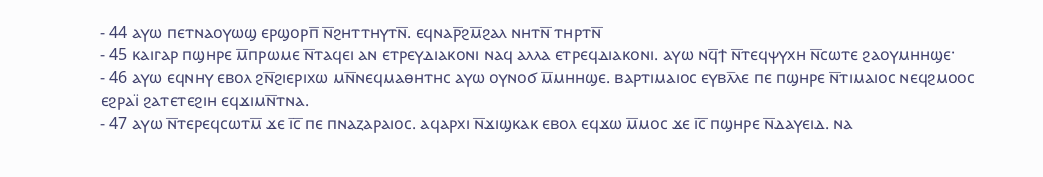- 44 ⲁⲩⲱ ⲡⲉⲧⲛⲁⲟⲩⲱϣ ⲉⲣϣⲟⲣⲡ̅ ⲛ̅ϩⲏⲧⲧⲏⲩⲧⲛ̅. ⲉϥⲛⲁⲣ̅ϩⲙ̅ϩⲁⲗ ⲛⲏⲧⲛ̅ ⲧⲏⲣⲧⲛ̅
- 45 ⲕⲁⲓⲅⲁⲣ ⲡϣⲏⲣⲉ ⲙ̅ⲡⲣⲱⲙⲉ ⲛ̅ⲧⲁϥⲉⲓ ⲁⲛ ⲉⲧⲣⲉⲩⲇⲓⲁⲕⲟⲛⲓ ⲛⲁϥ ⲁⲗⲗⲁ ⲉⲧⲣⲉϥⲇⲓⲁⲕⲟⲛⲓ. ⲁⲩⲱ ⲛϥ̅ϯ ⲛ̅ⲧⲉϥⲯⲩⲭⲏ ⲛ̅ⲥⲱⲧⲉ ϩⲁⲟⲩⲙⲏⲏϣⲉ·
- 46 ⲁⲩⲱ ⲉϥⲛⲏⲩ ⲉⲃⲟⲗ ϩⲛ̅ϩⲓⲉⲣⲓⲭⲱ ⲙⲛ̅ⲛⲉϥⲙⲁⲑⲏⲧⲏⲥ ⲁⲩⲱ ⲟⲩⲛⲟϭ ⲙ̅ⲙⲏⲏϣⲉ. ⲃⲁⲣⲧⲓⲙⲁⲓⲟⲥ ⲉⲩⲃⲗ̅ⲗⲉ ⲡⲉ ⲡϣⲏⲣⲉ ⲛ̅ⲧⲓⲙⲁⲓⲟⲥ ⲛⲉϥϩⲙⲟⲟⲥ ⲉϩⲣⲁⲓ̈ ϩⲁⲧⲉⲧⲉϩⲓⲏ ⲉϥϫⲓⲙⲛ̅ⲧⲛⲁ.
- 47 ⲁⲩⲱ ⲛ̅ⲧⲉⲣⲉϥⲥⲱⲧⲙ̅ ϫⲉ ⲓ̅ⲥ̅ ⲡⲉ ⲡⲛⲁⲍⲁⲣⲁⲓⲟⲥ. ⲁϥⲁⲣⲭⲓ ⲛ̅ϫⲓϣⲕⲁⲕ ⲉⲃⲟⲗ ⲉϥϫⲱ ⲙ̅ⲙⲟⲥ ϫⲉ ⲓ̅ⲥ̅ ⲡϣⲏⲣⲉ ⲛ̅ⲇⲁⲩⲉⲓⲇ. ⲛⲁ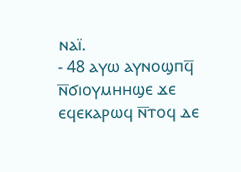ⲛⲁⲓ̈.
- 48 ⲁⲩⲱ ⲁⲩⲛⲟϣⲡϥ̅ ⲛ̅ϭⲓⲟⲩⲙⲏⲏϣⲉ ϫⲉ ⲉϥⲉⲕⲁⲣⲱϥ ⲛ̅ⲧⲟϥ ⲇⲉ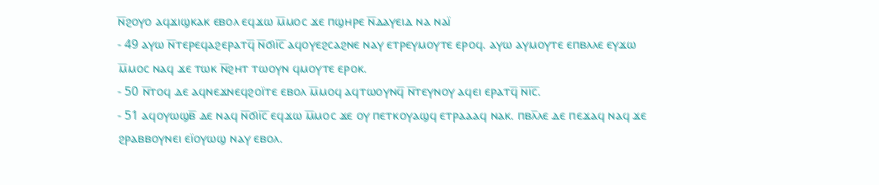ⲛ̅ϩⲟⲩⲟ ⲁϥϫⲓϣⲕⲁⲕ ⲉⲃⲟⲗ ⲉϥϫⲱ ⲙ̅ⲙⲟⲥ ϫⲉ ⲡϣⲏⲣⲉ ⲛ̅ⲇⲁⲩⲉⲓⲇ ⲛⲁ ⲛⲁⲓ̈
- 49 ⲁⲩⲱ ⲛ̅ⲧⲉⲣⲉϥⲁϩⲉⲣⲁⲧϥ̅ ⲛ̅ϭⲓⲓ̅ⲥ̅ ⲁϥⲟⲩⲉϩⲥⲁϩⲛⲉ ⲛⲁⲩ ⲉⲧⲣⲉⲩⲙⲟⲩⲧⲉ ⲉⲣⲟϥ. ⲁⲩⲱ ⲁⲩⲙⲟⲩⲧⲉ ⲉⲡⲃⲗⲗⲉ ⲉⲩϫⲱ ⲙ̅ⲙⲟⲥ ⲛⲁϥ ϫⲉ ⲧⲱⲕ ⲛ̅ϩⲏⲧ ⲧⲱⲟⲩⲛ ϥⲙⲟⲩⲧⲉ ⲉⲣⲟⲕ.
- 50 ⲛ̅ⲧⲟϥ ⲇⲉ ⲁϥⲛⲉϫⲛⲉϥϩⲟⲓ̈ⲧⲉ ⲉⲃⲟⲗ ⲙ̅ⲙⲟϥ ⲁϥⲧⲱⲟⲩⲛϥ̅ ⲛ̅ⲧⲉⲩⲛⲟⲩ ⲁϥⲉⲓ ⲉⲣⲁⲧϥ̅ ⲛ̅ⲓ̅ⲥ̅.
- 51 ⲁϥⲟⲩⲱϣⲃ̅ ⲇⲉ ⲛⲁϥ ⲛ̅ϭⲓⲓ̅ⲥ̅ ⲉϥϫⲱ ⲙ̅ⲙⲟⲥ ϫⲉ ⲟⲩ ⲡⲉⲧⲕⲟⲩⲁϣϥ ⲉⲧⲣⲁⲁⲁϥ ⲛⲁⲕ. ⲡⲃⲗ̅ⲗⲉ ⲇⲉ ⲡⲉϫⲁϥ ⲛⲁϥ ϫⲉ ϩⲣⲁⲃⲃⲟⲩⲛⲉⲓ ⲉⲓ̈ⲟⲩⲱϣ ⲛⲁⲩ ⲉⲃⲟⲗ.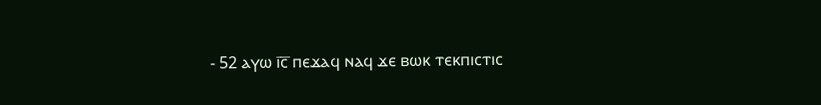- 52 ⲁⲩⲱ ⲓ̅ⲥ̅ ⲡⲉϫⲁϥ ⲛⲁϥ ϫⲉ ⲃⲱⲕ ⲧⲉⲕⲡⲓⲥⲧⲓⲥ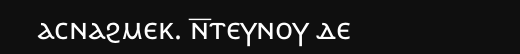ⲁⲥⲛⲁϩⲙⲉⲕ. ⲛ̅ⲧⲉⲩⲛⲟⲩ ⲇⲉ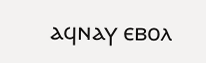ⲁϥⲛⲁⲩ ⲉⲃⲟⲗ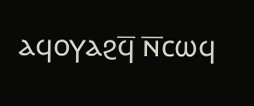ⲁϥⲟⲩⲁϩϥ̅ ⲛ̅ⲥⲱϥ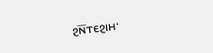ϩⲛ̅ⲧⲉϩⲓⲏ·